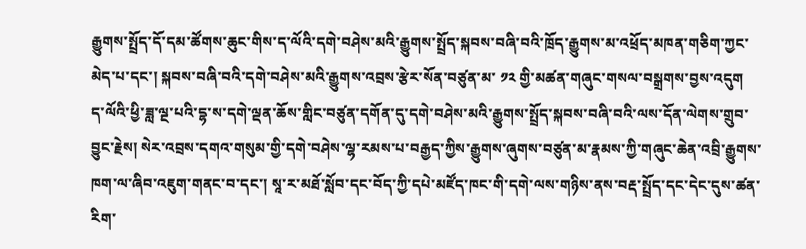རྒྱུགས་སྤྲོད་དོ་དམ་ཚོགས་ཆུང་གིས་ད་ལོའི་དགེ་བཤེས་མའི་རྒྱུགས་སྤྲོད་སྐབས་བཞི་བའི་ཁྲོད་རྒྱུགས་མ་འཕྲོད་མཁན་གཅིག་ཀྱང་མེད་པ་དང་། སྐབས་བཞི་བའི་དགེ་བཤེས་མའི་རྒྱུགས་འབྲས་རྩེར་སོན་བཙུན་མ་ ༡༢ གྱི་མཚན་གཞུང་གསལ་བསྒྲགས་བྱས་འདུག
ད་ལོའི་ཕྱི་ཟླ་ལྔ་པའི་དྷ་ས་དགེ་ལྡན་ཆོས་གླིང་བཙུན་དགོན་དུ་དགེ་བཤེས་མའི་རྒྱུགས་སྤྲོད་སྐབས་བཞི་བའི་ལས་དོན་ལེགས་གྲུབ་བྱུང་རྗེས། སེར་འབྲས་དགའ་གསུམ་གྱི་དགེ་བཤེས་ལྷ་རམས་པ་བརྒྱད་ཀྱིས་རྒྱུགས་ཞུགས་བཙུན་མ་རྣམས་ཀྱི་གཞུང་ཆེན་འབྲི་རྒྱུགས་ཁག་ལ་ཞིབ་འཇུག་གནང་བ་དང་། སཱ་ཪ་མཐོ་སློབ་དང་བོད་ཀྱི་དཔེ་མཛོད་ཁང་གི་དགེ་ལས་གཉིས་ནས་བརྡ་སྤྲོད་དང་དེང་དུས་ཚན་རིག་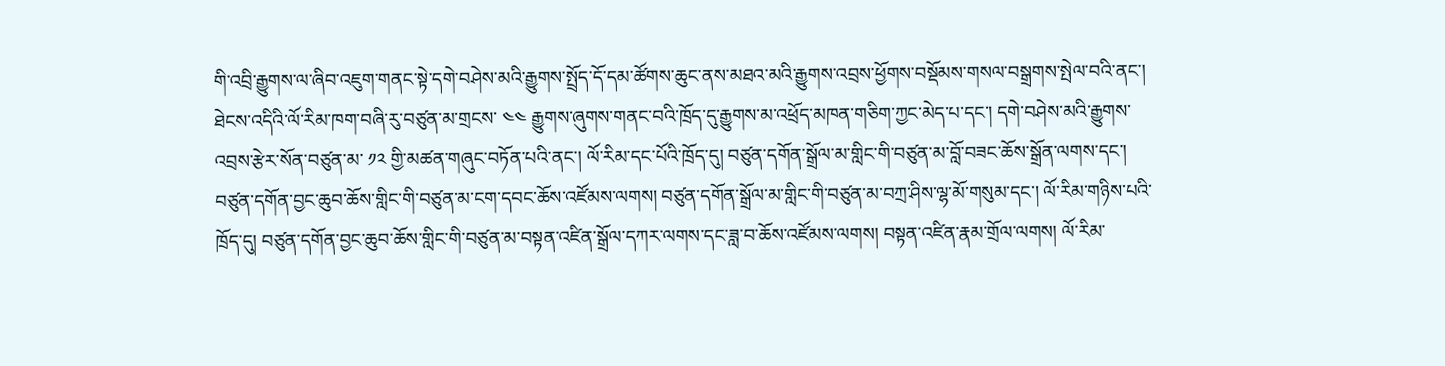གི་འབྲི་རྒྱུགས་ལ་ཞིབ་འཇུག་གནང་སྟེ་དགེ་བཤེས་མའི་རྒྱུགས་སྤྲོད་དོ་དམ་ཚོགས་ཆུང་ནས་མཐའ་མའི་རྒྱུགས་འབྲས་ཕྱོགས་བསྡོམས་གསལ་བསྒྲགས་སྤེལ་བའི་ནང་། ཐེངས་འདིའི་ལོ་རིམ་ཁག་བཞི་རུ་བཙུན་མ་གྲངས་ ༤༤ རྒྱུགས་ཞུགས་གནང་བའི་ཁྲོད་དུ་རྒྱུགས་མ་འཕྲོད་མཁན་གཅིག་ཀྱང་མེད་པ་དང་། དགེ་བཤེས་མའི་རྒྱུགས་འབྲས་རྩེར་སོན་བཙུན་མ་ ༡༢ གྱི་མཚན་གཞུང་བཏོན་པའི་ནང་། ལོ་རིམ་དང་པོའི་ཁྲོད་དུ། བཙུན་དགོན་སྒྲོལ་མ་གླིང་གི་བཙུན་མ་བློ་བཟང་ཆོས་སྒྲོན་ལགས་དང་། བཙུན་དགོན་བྱང་ཆུབ་ཆོས་གླིང་གི་བཙུན་མ་ངག་དབང་ཆོས་འཛོམས་ལགས། བཙུན་དགོན་སྒྲོལ་མ་གླིང་གི་བཙུན་མ་བཀྲ་ཤིས་ལྷ་མོ་གསུམ་དང་། ལོ་རིམ་གཉིས་པའི་ཁྲོད་དུ། བཙུན་དགོན་བྱང་ཆུབ་ཆོས་གླིང་གི་བཙུན་མ་བསྟན་འཛིན་སྒྲོལ་དཀར་ལགས་དང་ཟླ་བ་ཆོས་འཛོམས་ལགས། བསྟན་འཛིན་རྣམ་གྲོལ་ལགས། ལོ་རིམ་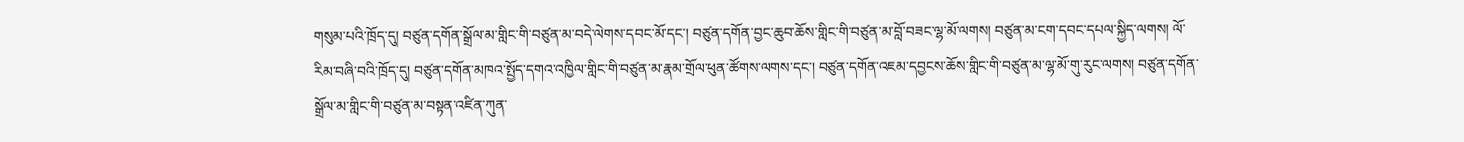གསུམ་པའི་ཁྲོད་དུ། བཙུན་དགོན་སྒྲོལ་མ་གླིང་གི་བཙུན་མ་བདེ་ལེགས་དབང་མོ་དང་། བཙུན་དགོན་བྱང་ཆུབ་ཆོས་གླིང་གི་བཙུན་མ་བློ་བཟང་ལྷ་མོ་ལགས། བཙུན་མ་ངག་དབང་དཔལ་སྐྱིད་ལགས། ལོ་རིམ་བཞི་བའི་ཁྲོད་དུ། བཙུན་དགོན་མཁའ་སྤྱོད་དགའ་འཁྱིལ་གླིང་གི་བཙུན་མ་རྣམ་གྲོལ་ཕུན་ཚོགས་ལགས་དང་། བཙུན་དགོན་འཇམ་དབྱངས་ཆོས་གླིང་གི་བཙུན་མ་ལྷ་མོ་གུ་རུང་ལགས། བཙུན་དགོན་སྒྲོལ་མ་གླིང་གི་བཙུན་མ་བསྟན་འཛིན་ཀུན་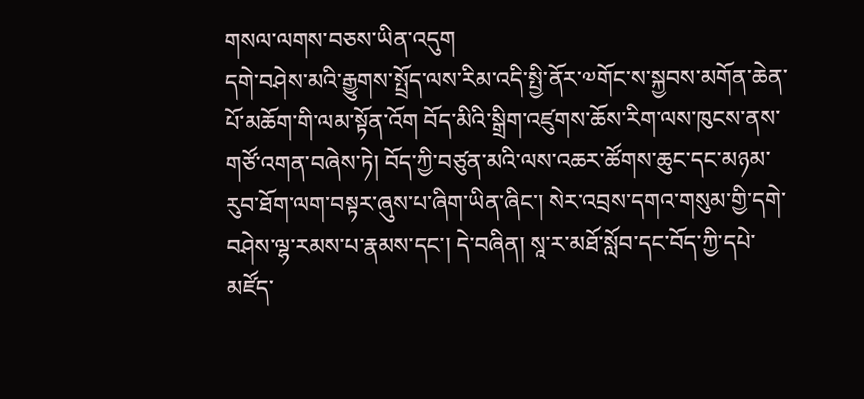གསལ་ལགས་བཅས་ཡིན་འདུག
དགེ་བཤེས་མའི་རྒྱུགས་སྤྲོད་ལས་རིམ་འདི་སྤྱི་ནོར་༧གོང་ས་སྐྱབས་མགོན་ཆེན་པོ་མཆོག་གི་ལམ་སྟོན་འོག བོད་མིའི་སྒྲིག་འཛུགས་ཆོས་རིག་ལས་ཁུངས་ནས་གཙོ་འགན་བཞེས་ཏེ། བོད་ཀྱི་བཙུན་མའི་ལས་འཆར་ཚོགས་ཆུང་དང་མཉམ་རུབ་ཐོག་ལག་བསྟར་ཞུས་པ་ཞིག་ཡིན་ཞིང་། སེར་འབྲས་དགའ་གསུམ་གྱི་དགེ་བཤེས་ལྷ་རམས་པ་རྣམས་དང་། དེ་བཞིན། སཱ་ར་མཐོ་སློབ་དང་བོད་ཀྱི་དཔེ་མཛོད་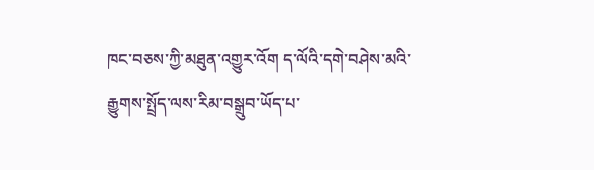ཁང་བཅས་ཀྱི་མཐུན་འགྱུར་འོག ད་ལོའི་དགེ་བཤེས་མའི་རྒྱུགས་སྤྲོད་ལས་རིམ་བསྒྲུབ་ཡོད་པ་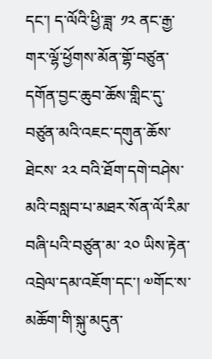དང་། ད་ལོའི་ཕྱི་ཟླ་ ༡༢ ནང་རྒྱ་གར་ལྷོ་ཕྱོགས་མོན་གྷོ་བཙུན་དགོན་བྱང་ཆུབ་ཆོས་གླིང་དུ་བཙུན་མའི་འཇང་དགུན་ཆོས་ཐེངས་ ༢༢ བའི་ཐོག་དགེ་བཤེས་མའི་བསླབ་པ་མཐར་སོན་ལོ་རིམ་བཞི་པའི་བཙུན་མ་ ༢༠ ཡིས་རྟེན་འབྲེལ་དམ་འཇོག་དང་། ༧གོང་ས་མཆོག་གི་སྐུ་མདུན་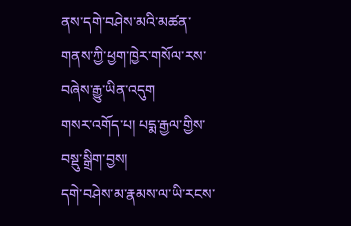ནས་དགེ་བཤེས་མའི་མཚན་གནས་ཀྱི་ཕྱག་ཁྱེར་གསོལ་རས་བཞེས་རྒྱུ་ཡིན་འདུག
གསར་འགོད་པ། པདྨ་རྒྱལ་གྱིས་བསྡུ་སྒྲིག་བྱས།
དགེ་བཤེས་མ་རྣམས་ལ་ཡི་རངས་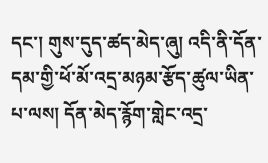དང་། གུས་དུད་ཚད་མེད་ཞུ། འདི་ནི་དོན་དམ་གྱི་ཕོ་མོ་འདྲ་མཉམ་རྩོད་ཚུལ་ཡིན་པ་ལས། དོན་མེད་རྙོག་གླེང་འདྲ་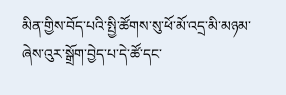མིན་གྱིས་བོད་པའི་སྤྱི་ཚོགས་སུ་ཕོ་མོ་འདྲ་མི་མཉམ་ཞེས་འུར་སྒྲོག་བྱེད་པ་དེ་ཚོ་དང་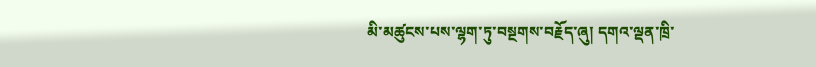མི་མཚུངས་པས་ལྷག་ཏུ་བསྔགས་བརྗོད་ཞུ། དགའ་ལྡན་ཁྲི་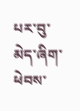པར་བུ་མེད་ཞིག་ཕེབས་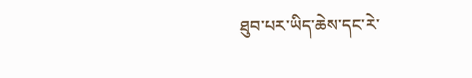ཐུབ་པར་ཡིད་ཆེས་དང་རེ་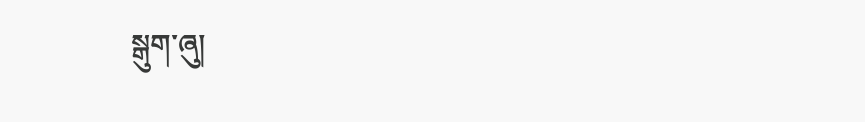སྒུག་ཞུ།